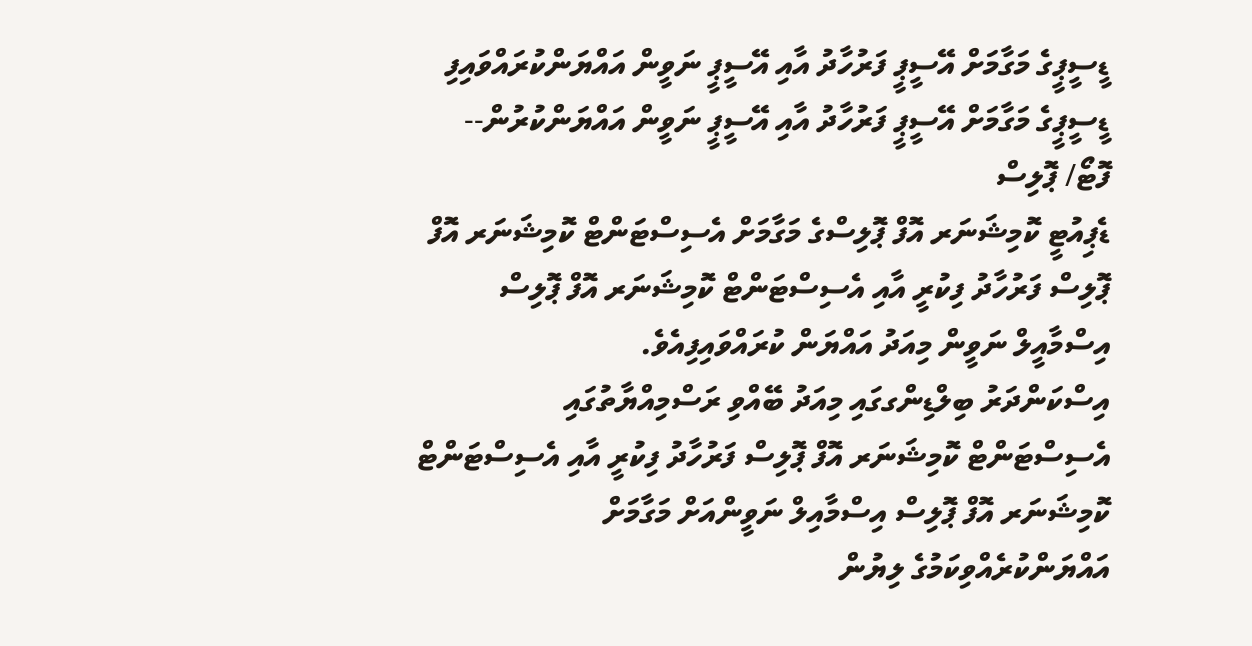ޑީސީޕީގެ މަގާމަށް އޭސީޕީ ފަރުހާދު އާއި އޭސީޕީ ނަވީން އައްޔަންކުރައްވައިފި
ޑީސީޕީގެ މަގާމަށް އޭސީޕީ ފަރުހާދު އާއި އޭސީޕީ ނަވީން އައްޔަންކުރުން-- ފޮޓޯ/ ޕޮލިސް
ޑެޕިއުޓީ ކޮމިޝަނަރ އޮފް ޕޮލިސްގެ މަގާމަށް އެސިސްޓަންޓް ކޮމިޝަނަރ އޮފް ޕޮލިސް ފަރުހާދު ފިކުރީ އާއި އެސިސްޓަންޓް ކޮމިޝަނަރ އޮފް ޕޮލިސް އިސްމާއީލް ނަވީން މިއަދު އައްޔަން ކުރައްވައިފިއެވެ.
އިސްކަންދަރު ބިލްޑިންގގައި މިއަދު ބޭއްވި ރަސްމިއްޔާތުގައި އެސިސްޓަންޓް ކޮމިޝަނަރ އޮފް ޕޮލިސް ފަރުހާދު ފިކުރީ އާއި އެސިސްޓަންޓް ކޮމިޝަނަރ އޮފް ޕޮލިސް އިސްމާއިލް ނަވީންއަށް މަގާމަށް އައްޔަންކުރެއްވިކަމުގެ ލިޔުން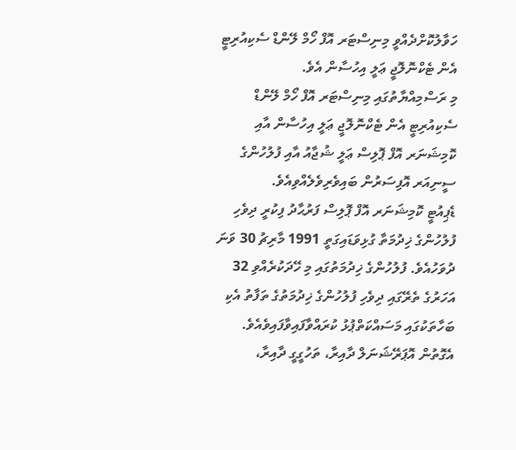ހަވާލުކޮށްދެއްވީ މިނިސްޓަރ އޮފް ހޯމް ލޭންޑް ސެކިއުރިޓީ އެން ޓެކްނޮލޮޖީ ޢަލީ އިހުސާން އެވެ.
މި ރަސްމިއްޔާތުގައި މިނިސްޓަރ އޮފް ހޯމް ލޭންޑް ސެކިއުރިޓީ އެން ޓެކްނޮލޮޖީ ޢަލީ އިހުސާން އާއި ކޮމިޝަނަރ އޮފް ޕޮލިސް ޢަލީ ޝުޖާއު އާއި ފުލުހުންގެ ސީނިއަރ އޮފިސަރުން ބައިވެރިވެލެއްވިއެވެ.
ޑެޕިއުޓީ ކޮމިޝަނަރ އޮފް ޕޮލިސް ފަރުޙާދު ފިކުރީ ދިވެހި ފުލުހުންގެ ޚިދުމަތާ ގުޅިވަޑައިގަތީ 1991 މާރިޗު 30 ވަނަ ދުވަހުއެވެ. ފުލުހުންގެ ޚިދުމަތުގައި މި ހޭދަކުރެއްވި 32 އަހަރުގެ ތެރޭގައި ދިވެހި ފުލުހުންގެ ޚިދުމަތުގެ ތަފާތު އެކި ބަހާތަކުގައި މަސައްކަތްޕުޅު ކުރައްވާފައިވާފައިވެއެވެ. އެގޮތުން އޮޕަރޭޝަނަލް ދާއިރާ، ތަހުގީގީ ދާއިރާ،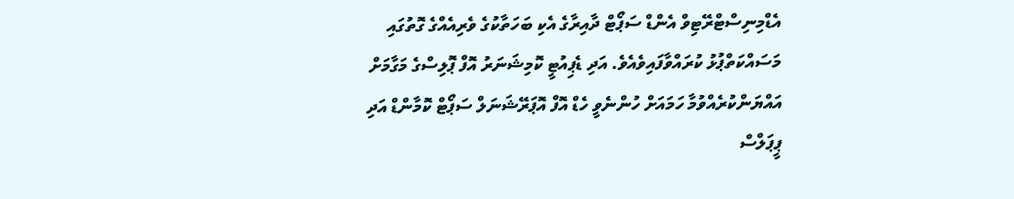އެޑްމިނިސްޓްރޭޓިވް އެންޑް ސަޕޯޓް ދާއިރާގެ އެކި ބަހަތާކުގެ ވެރިއެއްގެ ގޮތުގައި މަސައްކަތްޕުޅު ކުރައްވާފައިވެއެވެ. އަދި ޑެޕިއުޓީ ކޮމިޝަނަރު އޮފް ޕޮލިސްގެ މަގާމަށް އައްޔަންކުރެއްވުމާ ހަމައަށް ހުންނެވީ ހެޑް އޮފް އޮޕަރޭޝަނަލް ސަޕޯޓް ކޮމާންޑް އަދި ޕީޕަލްސް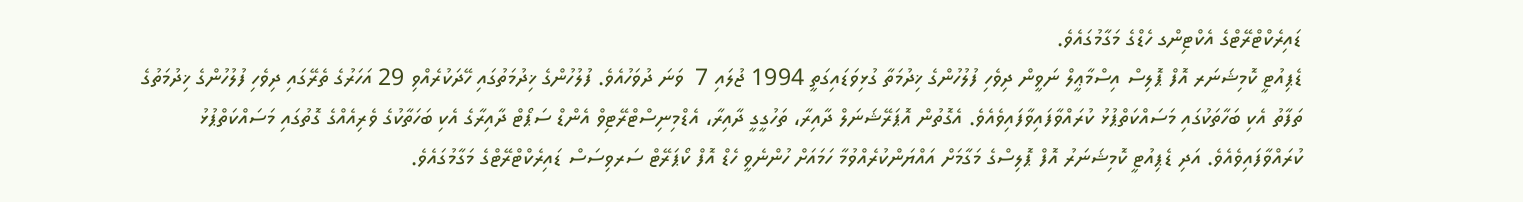ޑައިރެކްޓްރޭޓްގެ އެކްޓިންގ ހެޑްގެ މަގާމުގައެވެ.
ޑެޕިއުޓީ ކޮމިޝަނަރ އޮފް ޕޮލިސް އިސްމާޢީލް ނަވީން ދިވެހި ފުލުހުންގެ ޚިދުމަތާ ގުޅިވަޑައިގަތީ 1994 ޖުލައި 7  ވަނަ ދުވަހުއެވެ. ފުލުހުންގެ ޚިދުމަތުގައި ހޭދަކުރެއްވި 29 އަހަރުގެ ތެރޭގައި ދިވެހި ފުލުހުންގެ ޚިދުމަތުގެ ތަފާތު އެކި ބަހާތަކުގައި މަސައްކަތްޕުޅު ކުރައްވާފައިވާފައިވެއެވެ. އެގޮތުން އޮޕަރޭޝަނަލް ދާއިރާ، ތަހުގީގީ ދާއިރާ، އެޑްމިނިސްޓްރޭޓިވް އެންޑް ސަޕޯޓް ދާއިރާގެ އެކި ބަހަތާކުގެ ވެރިއެއްގެ ގޮތުގައި މަސައްކަތްޕުޅު ކުރައްވާފައިވެއެވެ. އަދި ޑެޕިއުޓީ ކޮމިޝަނަރު އޮފް ޕޮލިސްގެ މަގާމަށް އައްޔަންކުރެއްވުމާ ހަމައަށް ހުންނެވީ ހެޑް އޮފް ކޯޕަރޭޓް ސަރވިސަސް ޑައިރެކްޓްރޭޓްގެ މަގާމުގައެވެ.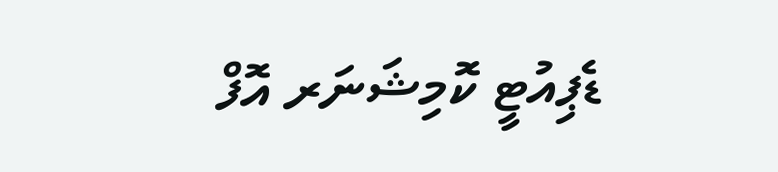ޑެޕިއުޓީ ކޮމިޝަނަރ އޮފް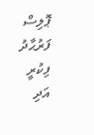ޕޮލިސް ފަރުޙާދު ފިކުރީ އަދި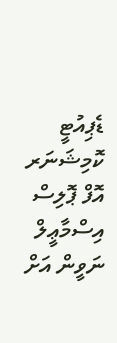ޑެޕިއުޓީ ކޮމިޝަނަރ އޮފް ޕޮލިސް އިސްމާޢީލް ނަވީން އަށް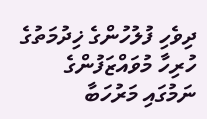ދިވެހި ފުލުހުންގެ ޚިދުމަތުގެ ހުރިހާ މުވައްޒަފުންގެ ނަމުގައި މަރުހަބާ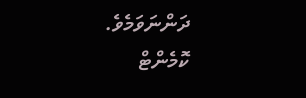ދަންނަވަމެވެ.
ކޮމެންޓް